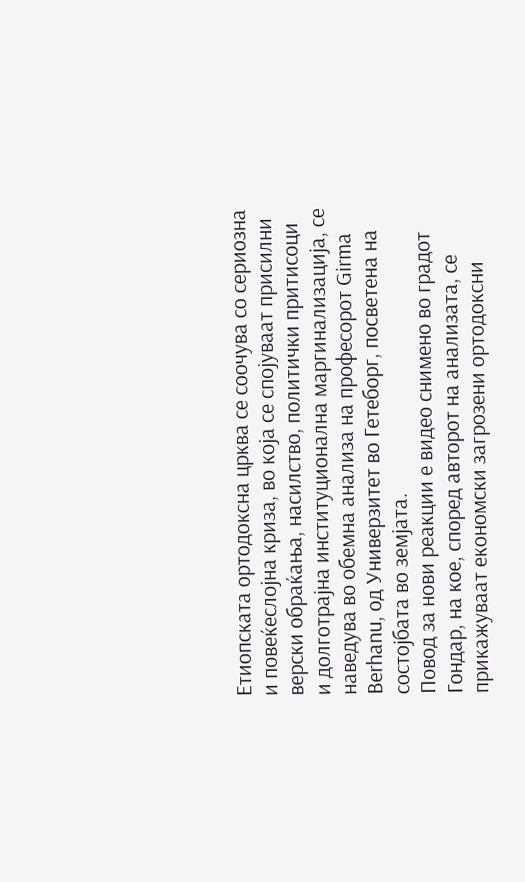Етиопската ортодоксна црква се соочува со сериозна и повеќеслојна криза, во која се спојуваат присилни верски обраќања, насилство, политички притисоци и долготрајна институционална маргинализација, се наведува во обемна анализа на професорот Girma Berhanu, од Универзитет во Гетеборг, посветена на состојбата во земјата.
Повод за нови реакции е видео снимено во градот Гондар, на кое, според авторот на анализата, се прикажуваат економски загрозени ортодоксни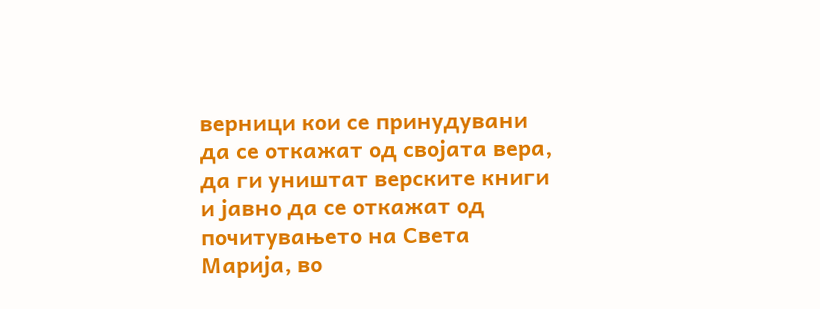верници кои се принудувани да се откажат од својата вера, да ги уништат верските книги и јавно да се откажат од почитувањето на Света Марија, во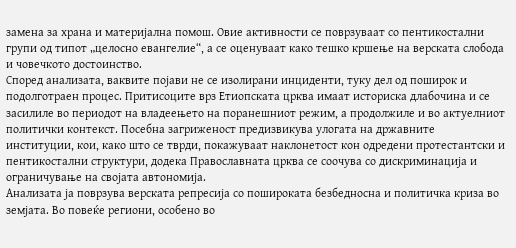замена за храна и материјална помош. Овие активности се поврзуваат со пентикостални групи од типот „целосно евангелие“, а се оценуваат како тешко кршење на верската слобода и човечкото достоинство.
Според анализата, ваквите појави не се изолирани инциденти, туку дел од поширок и подолготраен процес. Притисоците врз Етиопската црква имаат историска длабочина и се засилиле во периодот на владеењето на поранешниот режим, а продолжиле и во актуелниот политички контекст. Посебна загриженост предизвикува улогата на државните институции, кои, како што се тврди, покажуваат наклонетост кон одредени протестантски и пентикостални структури, додека Православната црква се соочува со дискриминација и ограничување на својата автономија.
Анализата ја поврзува верската репресија со пошироката безбедносна и политичка криза во земјата. Во повеќе региони, особено во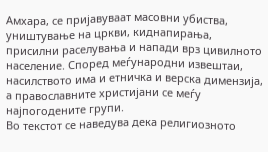Амхара, се пријавуваат масовни убиства, уништување на цркви, киднапирања, присилни раселувања и напади врз цивилното население. Според меѓународни извештаи, насилството има и етничка и верска димензија, а православните христијани се меѓу најпогодените групи.
Во текстот се наведува дека религиозното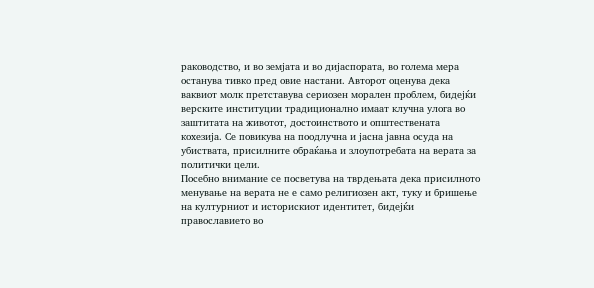раководство, и во земјата и во дијаспората, во голема мера останува тивко пред овие настани. Авторот оценува дека ваквиот молк претставува сериозен морален проблем, бидејќи верските институции традиционално имаат клучна улога во заштитата на животот, достоинството и општествената кохезија. Се повикува на поодлучна и јасна јавна осуда на убиствата, присилните обраќања и злоупотребата на верата за политички цели.
Посебно внимание се посветува на тврдењата дека присилното менување на верата не е само религиозен акт, туку и бришење на културниот и историскиот идентитет, бидејќи православието во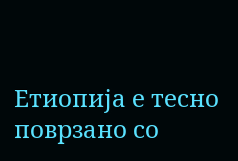Етиопија е тесно поврзано со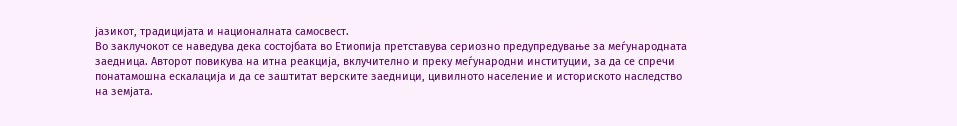јазикот, традицијата и националната самосвест.
Во заклучокот се наведува дека состојбата во Етиопија претставува сериозно предупредување за меѓународната заедница. Авторот повикува на итна реакција, вклучително и преку меѓународни институции, за да се спречи понатамошна ескалација и да се заштитат верските заедници, цивилното население и историското наследство на земјата.